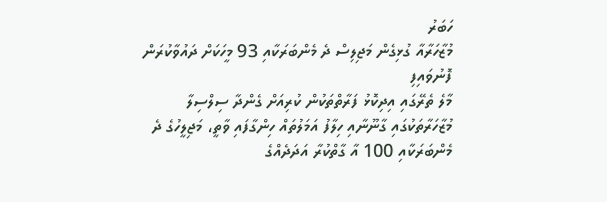ހަބަރު
މުޒާހަރާއާ ގުޅިގެން މަޖިލިސް ދެ މެންބަރަކާއި 93 މީހަކަށް ދައުވާކުރަން ފޮނުވައިފި
މާލެ ތެރޭގައި އިދިކޮޅު ފަރާތްތަކުން ކުރިއަށް ގެންދާ ސިލްސިލާ މުޒާހަރާތަކުގައި ގާނޫނާއި ހިލާފު އަމަލުތައް ހިންގާފައި ވާތީ، މަޖިލީހުގެ ދެ މެންބަރަކާއި 100 އާ ގާތްކުރާ އަދަދެއްގެ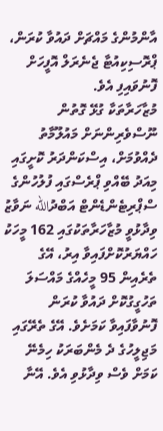އާންމުންގެ މައްޗަށް ދައުވާ ކުރަން، ޕްރޮސިކިއުޓާ ޖެނެރަލް އޮފީހަށް ފޮނުވައިފި އެވެ.
މުޒާހަރާތަކާ ގުޅޭ ގޮތުން ނޫސްވެރިންނަށް މައުލޫމާތު ދެއްވުމަށް، އިސްކަންދަރު ކޮށީގައި މިއަދު ބޭއްވި ޕްރެސްގައި ފުލުހުންގެ ސްޕްރިޓެންޑެންޓް އަބްދުالله ނަވާޒު ވިދާޅުވީ މުޒާހަރާތަކުގައި 162 މީހަކު ހައްޔަރުކޮށްފައިވާ އިރު، އޭގެ ތެރެއިން 95 މީހެއްގެ މައްސަލަ ތަހުގީގުކޮށް ދައުވާ ކުރަން ފޮނުވާފައިވާ ކަމަށެވެ. އޭގެ ތެރޭގައި މަޖިލީހުގެ ދެ މެންބަރަކު ހިމެނޭ ކަމަށް ވެސް ވިދާޅުވި އެވެ. އޭނާ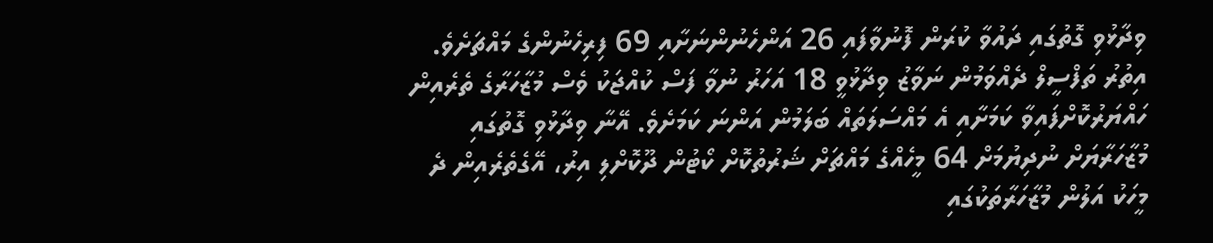ވިދާޅުވި ގޮތުގައި ދައުވާ ކުރަން ފޮނުވާފައި 26 އަންހެނުންނަށާއި 69 ފިރިހެނުންގެ މައްޗަށެވެ.
އިތުރު ތަފްސީލް ދެއްވަމުން ނަވާޒު ވިދާޅުވީ 18 އަހަރު ނުވާ ފަސް ކުއްޖަކު ވެސް މުޒާހަރާގެ ތެރެއިން ހައްޔަރުކޮށްފައިވާ ކަމަށާއި އެ މައްސަލަތައް ބަލަމުން އަންނަ ކަމަށެވެ. އޭނާ ވިދާޅުވި ގޮތުގައި މުޒާހަރާޔަށް ނުދިޔުމަށް 64 މީހެއްގެ މައްޗަށް ޝަރުތުކޮށް ކޯޓުން ދޫކޮށްލި އިރު، އޭގެތެރެއިން ދެ މީހަކު އަލުން މުޒާހަރާތަކުގައި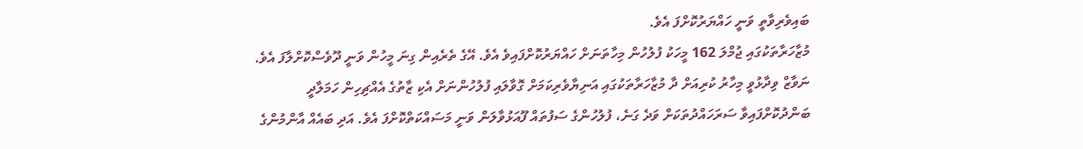ބައިވެރިވާތީ ވަނީ ހައްޔަރުކޮށްފަ އެވެ.
މުޒާހަރާތަކުގައި ޖުމްލަ 162 މީހަކު ފުލުހުން މިހާތަނަށް ހައްޔަރުކޮށްފައިވެ އެވެ. އޭގެ ތެރެއިން ގިނަ މީހުން ވަނީ ދޫވެސްކޮށްލާފަ އެވެ.
ނަވާޒް ވިދާޅުވީ މިހާރު ކުރިއަށް ދާ މުޒާހަރާތަކުގައި އަނިޔާވެރިކަމަށް ގޮވާލައި ފުލުހުންނަށް އެކި ޒާތުގެ އެއްޗިހިން ހަމަލާދީ ބަންދުކޮށްފައިވާ ސަރަހައްދުތަކަށް ވަދެ ގަނެ، ފުލުހުންގެ ސަފުތައް ފޫއަޅުވާލަން ވަނީ މަސައްކަތްކޮށްފަ އެވެ. އަދި ބައެއް އާންމުންގެ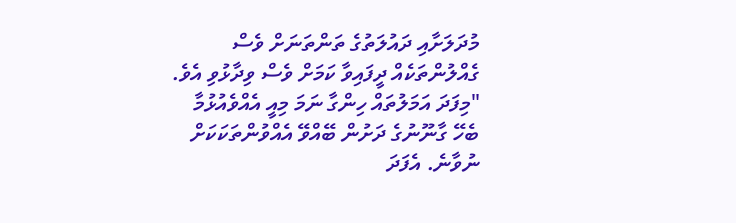މުދަލަށާއި ދައުލަތުގެ ތަންތަނަށް ވެސް ގެއްލުންތަކެއް ދީފައިވާ ކަމަށް ވެސް ވިދާޅުވި އެވެ.
"މިފަދަ އަމަލުތައް ހިންގާ ނަމަ މިއީ އެއްވެއުޅުމާ ބެހޭ ގާނޫނުގެ ދަށުން ބޭއްވޭ އެއްވުންތަކަކަށް ނުވާނެ. އެފަދަ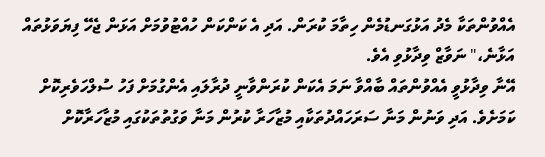އެއްވުންތަކާ މެދު އަޅުގަނޑުމެން ހިތާމަ ކުރަން. އަދި އެ ކަންކަން ހުއްޓުވުމަށް އަޅަން ޖެހޭ ފިޔަވަޅުތައް އަޅާނެ،" ނަވާޒް ވިދާޅުވި އެވެ.
އޭނާ ވިދާޅުވީ އެއްވުންތައް ބާއްވާ ނަމަ އެކަން ކުރަންވާނީ ދުރާލައި އެންގުމަށް ފަހު ސުލްހަވެރިކޮށް ކަމަށެވެ. އަދި ވަނުން މަނާ ސަރަހައްދުތަކާއި މުޒާހަރާ ކުރުން މަނާ ވަގުތުތަކުގައި މުޒާހަރާކޮށް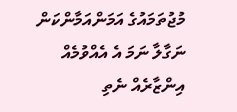މުޖުތަމައުގެ އަމަންއަމާންކަން ނަގާލާ ނަމަ އެ އެއްވުމެއް އިންޒާރެއް ނެތި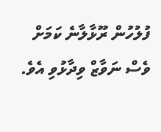ފުލުހުން ރޫޅާލާނެ ކަމަށް ވެސް ނަވާޒް ވިދާޅުވި އެވެ.